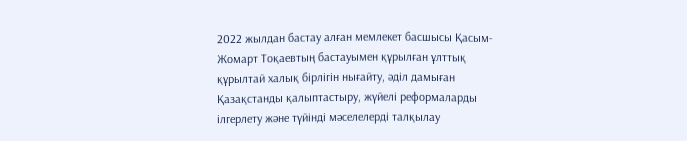2022 жылдан бастау алған мемлекет басшысы Қасым-Жомарт Тоқаевтың бастауымен құрылған ұлттық құрылтай халық бірлігін нығайту, әділ дамыған Қазақстанды қалыптастыру, жүйелі реформаларды ілгерлету және түйінді мәселелерді талқылау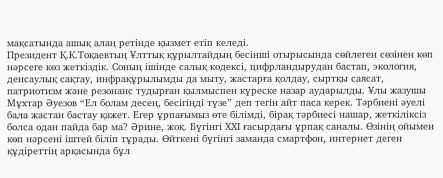мақсатында ашық алаң ретінде қызмет етіп келеді.
Президент Қ.К.Тоқаевтың Ұлттық құрылтайдың бесінші отырысында сөйлеген сөзінен көп нәрсеге көз жеткіздік. Соның ішінде салық кодексі, цифрландырудан бастап, экология, денсаулық сақтау, инфрақұрылымды да мыту, жастарға қолдау, сыртқы саясат, патриотизм және резонанс тудырған қылмыспен күреске назар аударылды. Ұлы жазушы Мұхтар Әуезов “Ел болам десең, бесігіңді түзе” деп тегін айт паса керек. Тәрбиені әуелі бала жастан бастау қажет. Егер ұрпағымыз өте білімді, бірақ тәрбиесі нашар, жеткіліксіз болса одан пайда бар ма? Әрине, жоқ. Бүгінгі ХХІ ғасырдағы ұрпақ саналы. Өзінің ойымен көп нәрсені іштей біліп тұрады. Өйткені бүгінгі заманда смартфон, интернет деген құдіреттің арқасында бұл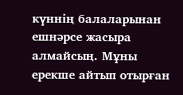күннің балаларынан ешнәрсе жасыра алмайсың. Мұны ерекше айтып отырған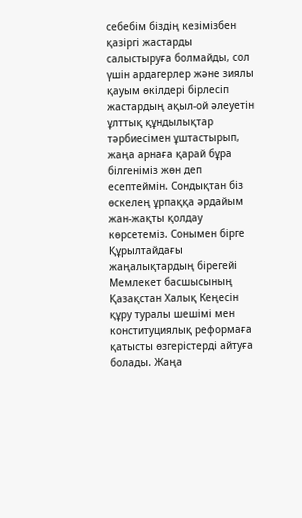себебім біздің кезімізбен қазіргі жастарды салыстыруға болмайды, сол үшін ардагерлер және зиялы қауым өкілдері бірлесіп жастардың ақыл-ой әлеуетін ұлттық құндылықтар тәрбиесімен ұштастырып, жаңа арнаға қарай бұра білгеніміз жөн деп есептеймін. Сондықтан біз өскелең ұрпаққа әрдайым жан-жақты қолдау көрсетеміз. Сонымен бірге Құрылтайдағы жаңалықтардың бірегейі Мемлекет басшысының Қазақстан Халық Кеңесін құру туралы шешімі мен конституциялық реформаға қатысты өзгерістерді айтуға болады. Жаңа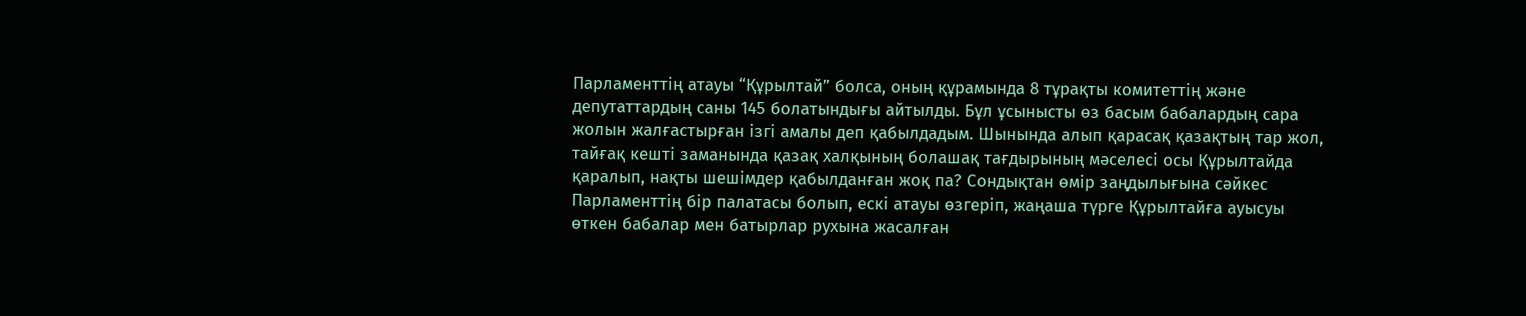Парламенттің атауы “Құрылтай” болса, оның құрамында 8 тұрақты комитеттің және депутаттардың саны 145 болатындығы айтылды. Бұл ұсынысты өз басым бабалардың сара жолын жалғастырған ізгі амалы деп қабылдадым. Шынында алып қарасақ қазақтың тар жол, тайғақ кешті заманында қазақ халқының болашақ тағдырының мәселесі осы Құрылтайда қаралып, нақты шешімдер қабылданған жоқ па? Сондықтан өмір заңдылығына сәйкес Парламенттің бір палатасы болып, ескі атауы өзгеріп, жаңаша түрге Құрылтайға ауысуы өткен бабалар мен батырлар рухына жасалған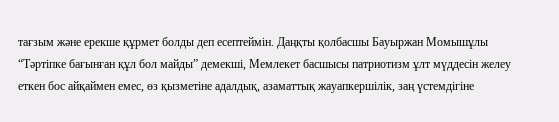тағзым және ерекше құрмет болды деп есептеймін. Даңқты қолбасшы Бауыржан Момышұлы “Тәртіпке бағынған құл бол майды” демекші, Мемлекет басшысы патриотизм ұлт мүддесін желеу еткен бос айқаймен емес, өз қызметіне адалдық, азаматтық жауапкершілік, заң үстемдігіне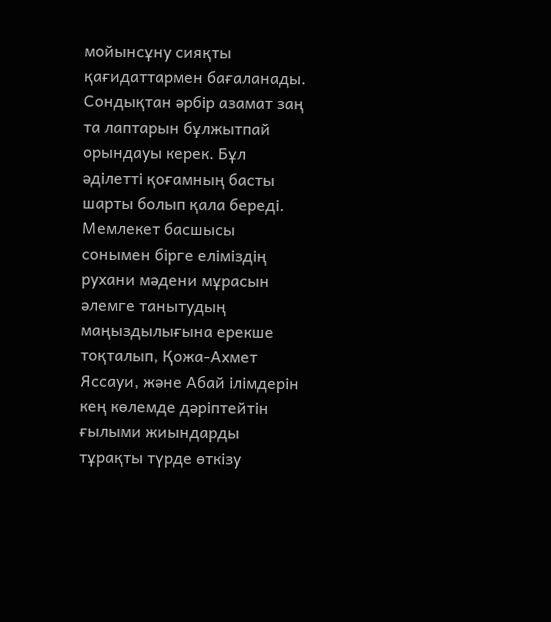мойынсұну сияқты қағидаттармен бағаланады. Сондықтан әрбір азамат заң та лаптарын бұлжытпай орындауы керек. Бұл әділетті қоғамның басты шарты болып қала береді. Мемлекет басшысы сонымен бірге еліміздің рухани мәдени мұрасын әлемге танытудың маңыздылығына ерекше тоқталып, Қожа-Ахмет Яссауи, және Абай ілімдерін кең көлемде дәріптейтін ғылыми жиындарды тұрақты түрде өткізу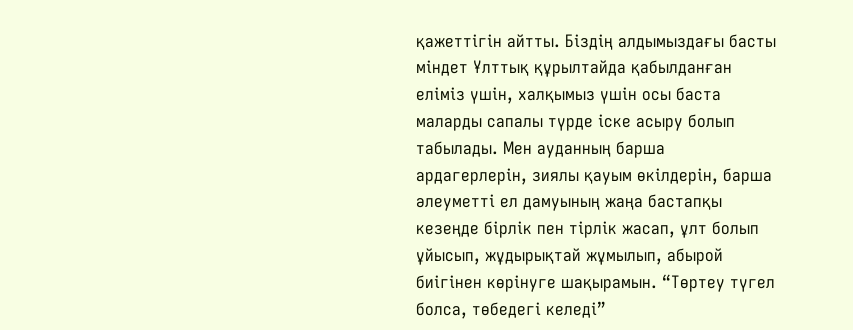қажеттігін айтты. Біздің алдымыздағы басты міндет Ұлттық құрылтайда қабылданған еліміз үшін, халқымыз үшін осы баста маларды сапалы түрде іске асыру болып табылады. Мен ауданның барша ардагерлерін, зиялы қауым өкілдерін, барша әлеуметті ел дамуының жаңа бастапқы кезеңде бірлік пен тірлік жасап, ұлт болып ұйысып, жұдырықтай жұмылып, абырой биігінен көрінуге шақырамын. “Төртеу түгел болса, төбедегі келеді”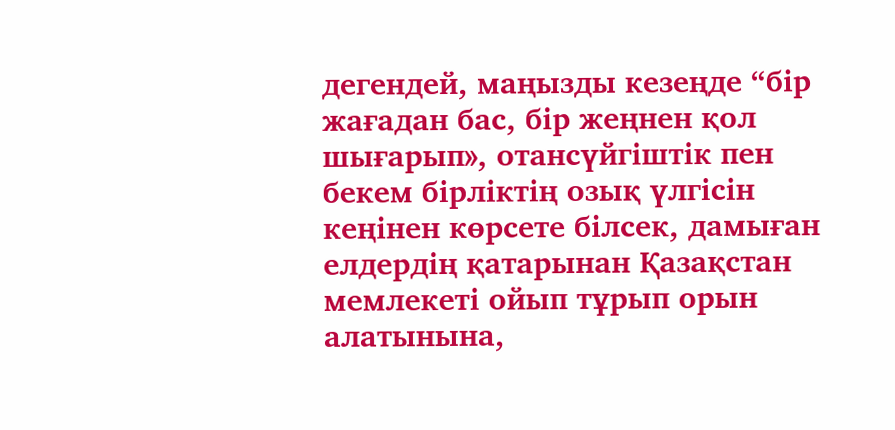дегендей, маңызды кезеңде “бір жағадан бас, бір жеңнен қол шығарып», отансүйгіштік пен бекем бірліктің озық үлгісін кеңінен көрсете білсек, дамыған елдердің қатарынан Қазақстан мемлекеті ойып тұрып орын алатынына,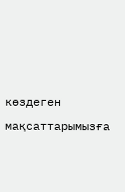көздеген мақсаттарымызға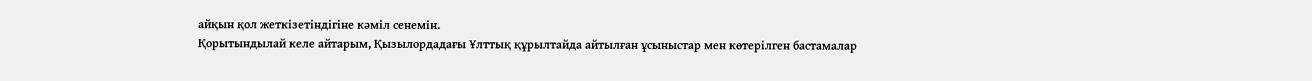айқын қол жеткізетіндігіне кәміл сенемін.
Қорытындылай келе айтарым, Қызылордадағы Ұлттық құрылтайда айтылған ұсыныстар мен көтерілген бастамалар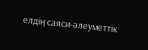елдің саяси-әлеуметтік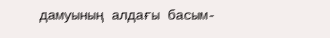дамуының алдағы басым-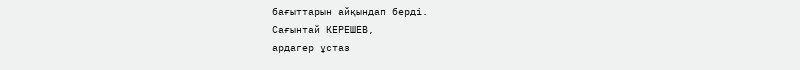бағыттарын айқындап берді.
Сағынтай КЕРЕШЕВ,
ардагер ұстаз